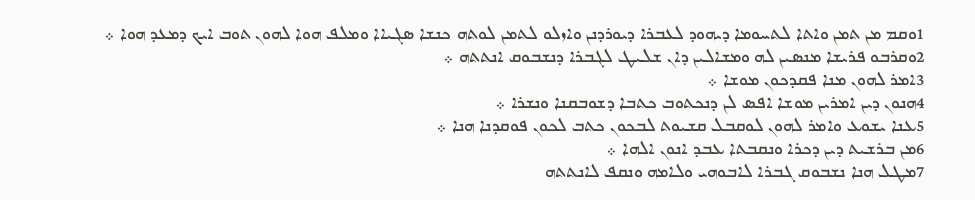1ܘܩܡ ܡܢ ܬܡܢ ܘܐܬܐ ܠܬܚܘܡܐ ܕܝܗܘܕ ܠܥܒܪܐ ܕܝܘܪܕܢܢ ܘܐܙܠܘ ܠܬܡܢ ܠܘܬܗ ܟܢܫܐ ܤܓܝܐܐ ܘܡܠܦ ܗܘܐ ܠܗܘܢ ܬܘܒ ܐܝܟ ܕܡܥܕ ܗܘܐ ܀
2ܘܩܪܒܘ ܦܪܝܫܐ ܡܢܤܝܢ ܠܗ ܘܡܫܐܠܝܢ ܕܐܢ ܫܠܝܛ ܠܓܒܪܐ ܕܢܫܒܘܩ ܐܢܬܬܗ ܀
3ܐܡܪ ܠܗܘܢ ܡܢܐ ܦܩܕܟܘܢ ܡܘܫܐ ܀
4ܗܢܘܢ ܕܝܢ ܐܡܪܝܢ ܡܘܫܐ ܐܦܤ ܠܢ ܕܢܟܬܘܒ ܟܬܒܐ ܕܫܘܒܩܢܐ ܘܢܫܪܐ ܀
5ܥܢܐ ܝܫܘܥ ܘܐܡܪ ܠܗܘܢ ܠܘܩܒܠ ܩܫܝܘܬ ܠܒܟܘܢ ܟܬܒ ܠܟܘܢ ܦܘܩܕܢܐ ܗܢܐ ܀
6ܡܢ ܒܪܫܝܬ ܕܝܢ ܕܟܪܐ ܘܢܩܒܬܐ ܥܒܕ ܐܢܘܢ ܐܠܗܐ ܀
7ܡܛܠ ܗܢܐ ܢܫܒܘܩ ܓܒܪܐ ܠܐܒܘܗܝ ܘܠܐܡܗ ܘܢܩܦ ܠܐܢܬܬܗ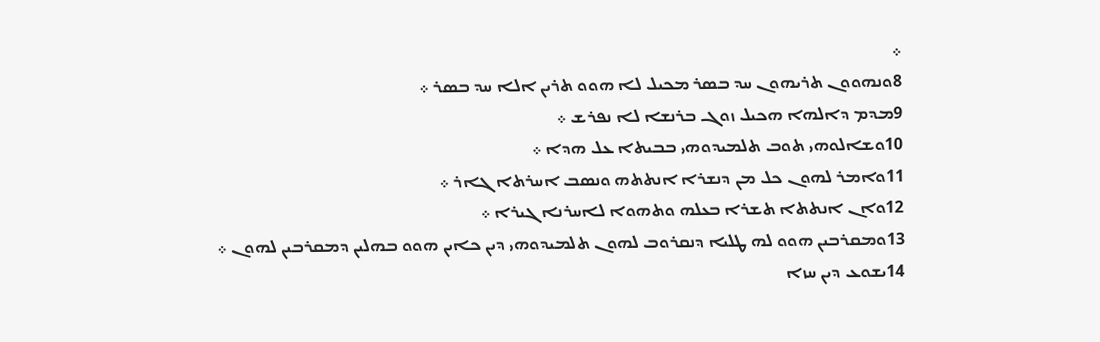܀
8ܘܢܗܘܘܢ ܬܪܝܗܘܢ ܚܕ ܒܤܪ ܡܟܝܠ ܠܐ ܗܘܘ ܬܪܝܢ ܐܠܐ ܚܕ ܒܤܪ ܀
9ܡܕܡ ܕܐܠܗܐ ܗܟܝܠ ܙܘܓ ܒܪܢܫܐ ܠܐ ܢܦܪܫ ܀
10ܘܫܐܠܘܗܝ ܬܘܒ ܬܠܡܝܕܘܗܝ ܒܒܝܬܐ ܥܠ ܗܕܐ ܀
11ܘܐܡܪ ܠܗܘܢ ܟܠ ܡܢ ܕܢܫܪܐ ܐܢܬܬܗ ܘܢܤܒ ܐܚܪܬܐ ܓܐܪ ܀
12ܘܐܢ ܐܢܬܬܐ ܬܫܪܐ ܒܥܠܗ ܘܬܗܘܐ ܠܐܚܪܢܐ ܓܝܪܐ ܀
13ܘܡܩܪܒܝܢ ܗܘܘ ܠܗ ܛܠܝܐ ܕܢܩܪܘܒ ܠܗܘܢ ܬܠܡܝܕܘܗܝ ܕܝܢ ܟܐܝܢ ܗܘܘ ܒܗܠܝܢ ܕܡܩܪܒܝܢ ܠܗܘܢ ܀
14ܝܫܘܥ ܕܝܢ ܚܙܐ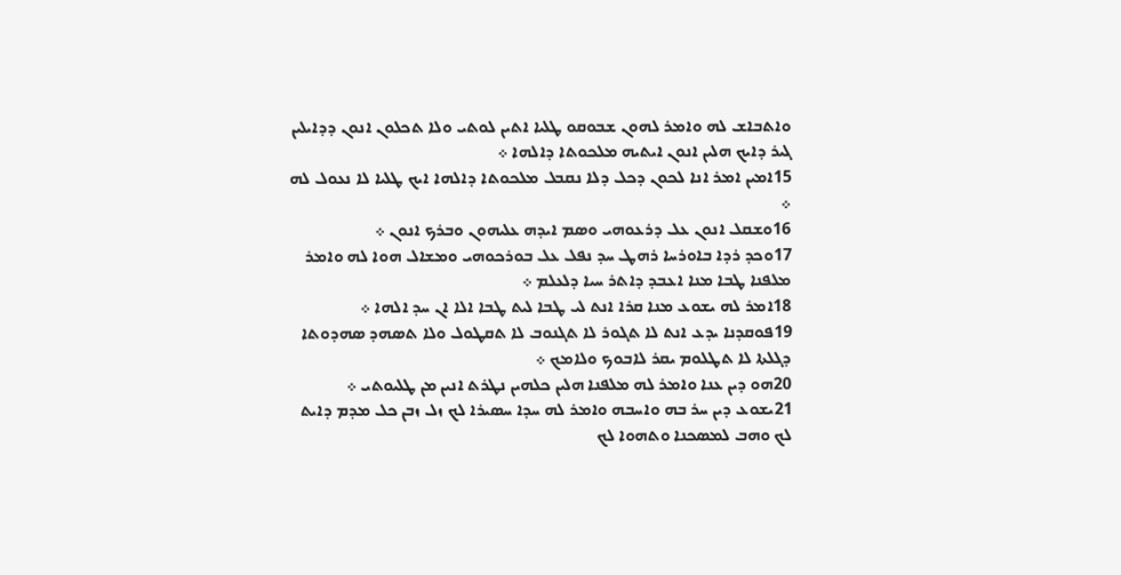ܘܐܬܒܐܫ ܠܗ ܘܐܡܪ ܠܗܘܢ ܫܒܘܩܘ ܛܠܝܐ ܐܬܝܢ ܠܘܬܝ ܘܠܐ ܬܟܠܘܢ ܐܢܘܢ ܕܕܐܝܠܝܢ ܓܝܪ ܕܐܝܟ ܗܠܝܢ ܐܢܘܢ ܐܝܬܝܗ ܡܠܟܘܬܐ ܕܐܠܗܐ ܀
15ܐܡܝܢ ܐܡܪ ܐܢܐ ܠܟܘܢ ܕܟܠ ܕܠܐ ܢܩܒܠ ܡܠܟܘܬܐ ܕܐܠܗܐ ܐܝܟ ܛܠܝܐ ܠܐ ܢܥܘܠ ܠܗ ܀
16ܘܫܩܠ ܐܢܘܢ ܥܠ ܕܪܥܘܗܝ ܘܤܡ ܐܝܕܗ ܥܠܝܗܘܢ ܘܒܪܟ ܐܢܘܢ ܀
17ܘܟܕ ܪܕܐ ܒܐܘܪܚܐ ܪܗܛ ܚܕ ܢܦܠ ܥܠ ܒܘܪܟܘܗܝ ܘܡܫܐܠ ܗܘܐ ܠܗ ܘܐܡܪ ܡܠܦܢܐ ܛܒܐ ܡܢܐ ܐܥܒܕ ܕܐܬܪ ܚܝܐ ܕܠܥܠܡ ܀
18ܐܡܪ ܠܗ ܝܫܘܥ ܡܢܐ ܩܪܐ ܐܢܬ ܠܝ ܛܒܐ ܠܝܬ ܛܒܐ ܐܠܐ ܐܢ ܚܕ ܐܠܗܐ ܀
19ܦܘܩܕܢܐ ܝܕܥ ܐܢܬ ܠܐ ܬܓܘܪ ܠܐ ܬܓܢܘܒ ܠܐ ܬܩܛܘܠ ܘܠܐ ܬܤܗܕ ܤܗܕܘܬܐ ܕܓܠܬܐ ܠܐ ܬܛܠܘܡ ܝܩܪ ܠܐܒܘܟ ܘܠܐܡܟ ܀
20ܗܘ ܕܝܢ ܥܢܐ ܘܐܡܪ ܠܗ ܡܠܦܢܐ ܗܠܝܢ ܟܠܗܝܢ ܢܛܪܬ ܐܢܝܢ ܡܢ ܛܠܝܘܬܝ ܀
21ܝܫܘܥ ܕܝܢ ܚܪ ܒܗ ܘܐܚܒܗ ܘܐܡܪ ܠܗ ܚܕܐ ܚܤܝܪܐ ܠܟ ܙܠ ܙܒܢ ܟܠ ܡܕܡ ܕܐܝܬ ܠܟ ܘܗܒ ܠܡܤܟܢܐ ܘܬܗܘܐ ܠܟ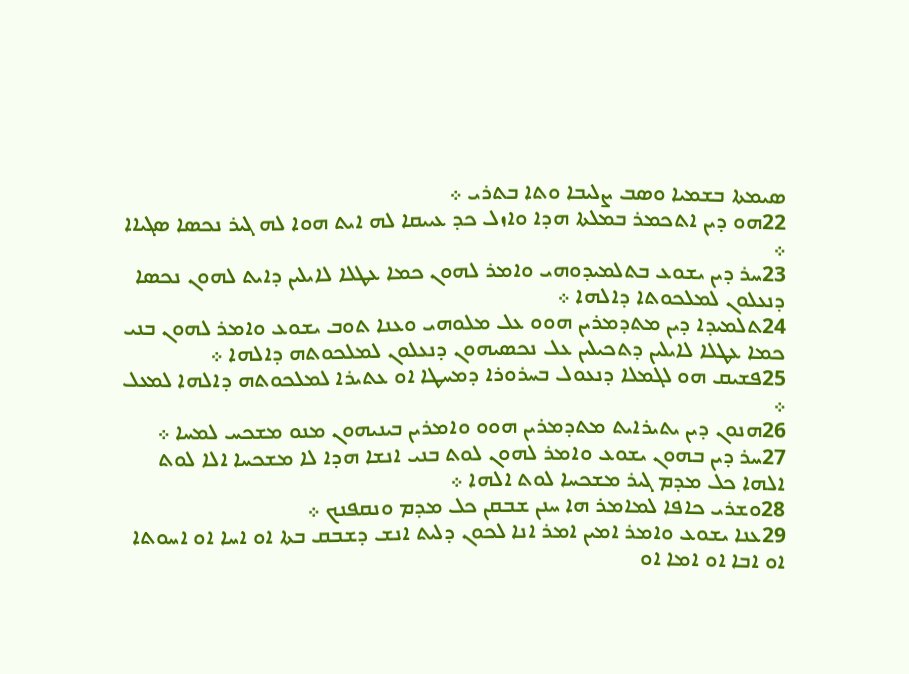ܤܝܡܬܐ ܒܫܡܝܐ ܘܤܒ ܨܠܝܒܐ ܘܬܐ ܒܬܪܝ ܀
22ܗܘ ܕܝܢ ܐܬܟܡܪ ܒܡܠܬܐ ܗܕܐ ܘܐܙܠ ܟܕ ܥܝܝܩܐ ܠܗ ܐܝܬ ܗܘܐ ܠܗ ܓܝܪ ܢܟܤܐ ܤܓܝܐܐ ܀
23ܚܪ ܕܝܢ ܝܫܘܥ ܒܬܠܡܝܕܘܗܝ ܘܐܡܪ ܠܗܘܢ ܟܡܐ ܥܛܠܐ ܠܐܝܠܝܢ ܕܐܝܬ ܠܗܘܢ ܢܟܤܐ ܕܢܥܠܘܢ ܠܡܠܟܘܬܐ ܕܐܠܗܐ ܀
24ܬܠܡܝܕܐ ܕܝܢ ܡܬܕܡܪܝܢ ܗܘܘ ܥܠ ܡܠܘܗܝ ܘܥܢܐ ܬܘܒ ܝܫܘܥ ܘܐܡܪ ܠܗܘܢ ܒܢܝ ܟܡܐ ܥܛܠܐ ܠܐܝܠܝܢ ܕܬܟܝܠܝܢ ܥܠ ܢܟܤܝܗܘܢ ܕܢܥܠܘܢ ܠܡܠܟܘܬܗ ܕܐܠܗܐ ܀
25ܦܫܝܩ ܗܘ ܠܓܡܠܐ ܕܢܥܘܠ ܒܚܪܘܪܐ ܕܡܚܛܐ ܐܘ ܥܬܝܪܐ ܠܡܠܟܘܬܗ ܕܐܠܗܐ ܠܡܥܠ ܀
26ܗܢܘܢ ܕܝܢ ܝܬܝܪܐܝܬ ܡܬܕܡܪܝܢ ܗܘܘ ܘܐܡܪܝܢ ܒܝܢܝܗܘܢ ܡܢܘ ܡܫܟܚ ܠܡܚܐ ܀
27ܚܪ ܕܝܢ ܒܗܘܢ ܝܫܘܥ ܘܐܡܪ ܠܗܘܢ ܠܘܬ ܒܢܝ ܐܢܫܐ ܗܕܐ ܠܐ ܡܫܟܚܐ ܐܠܐ ܠܘܬ ܐܠܗܐ ܟܠ ܡܕܡ ܓܝܪ ܡܫܟܚܐ ܠܘܬ ܐܠܗܐ ܀
28ܘܫܪܝ ܟܐܦܐ ܠܡܐܡܪ ܗܐ ܚܢܢ ܫܒܩܢ ܟܠ ܡܕܡ ܘܢܩܦܢܟ ܀
29ܥܢܐ ܝܫܘܥ ܘܐܡܪ ܐܡܝܢ ܐܡܪ ܐܢܐ ܠܟܘܢ ܕܠܝܬ ܐܢܫ ܕܫܒܩ ܒܬܐ ܐܘ ܐܚܐ ܐܘ ܐܚܘܬܐ ܐܘ ܐܒܐ ܐܘ ܐܡܐ ܐܘ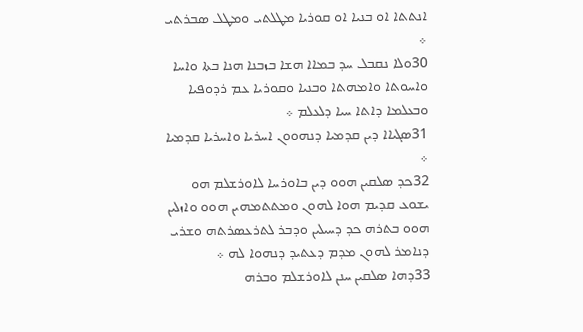ܐܢܬܬܐ ܐܘ ܒܢܝܐ ܐܘ ܩܘܪܝܐ ܡܛܠܬܝ ܘܡܛܠ ܤܒܪܬܝ ܀
30ܘܠܐ ܢܩܒܠ ܚܕ ܒܡܐܐ ܗܫܐ ܒܙܒܢܐ ܗܢܐ ܒܬܐ ܘܐܚܐ ܘܐܚܘܬܐ ܘܐܡܗܬܐ ܘܒܢܝܐ ܘܩܘܪܝܐ ܥܡ ܪܕܘܦܝܐ ܘܒܥܠܡܐ ܕܐܬܐ ܚܝܐ ܕܠܥܠܡ ܀
31ܤܓܝܐܐ ܕܝܢ ܩܕܡܝܐ ܕܢܗܘܘܢ ܐܚܪܝܐ ܘܐܚܪܝܐ ܩܕܡܝܐ ܀
32ܟܕ ܤܠܩܝܢ ܗܘܘ ܕܝܢ ܒܐܘܪܚܐ ܠܐܘܪܫܠܡ ܗܘ ܝܫܘܥ ܩܕܝܡ ܗܘܐ ܠܗܘܢ ܘܡܬܬܡܗܝܢ ܗܘܘ ܘܐܙܠܝܢ ܗܘܘ ܒܬܪܗ ܟܕ ܕܚܝܠܝܢ ܘܕܒܪ ܠܬܪܥܤܪܬܗ ܘܫܪܝ ܕܢܐܡܪ ܠܗܘܢ ܡܕܡ ܕܥܬܝܕ ܕܢܗܘܐ ܠܗ ܀
33ܕܗܐ ܤܠܩܝܢ ܚܢܢ ܠܐܘܪܫܠܡ ܘܒܪܗ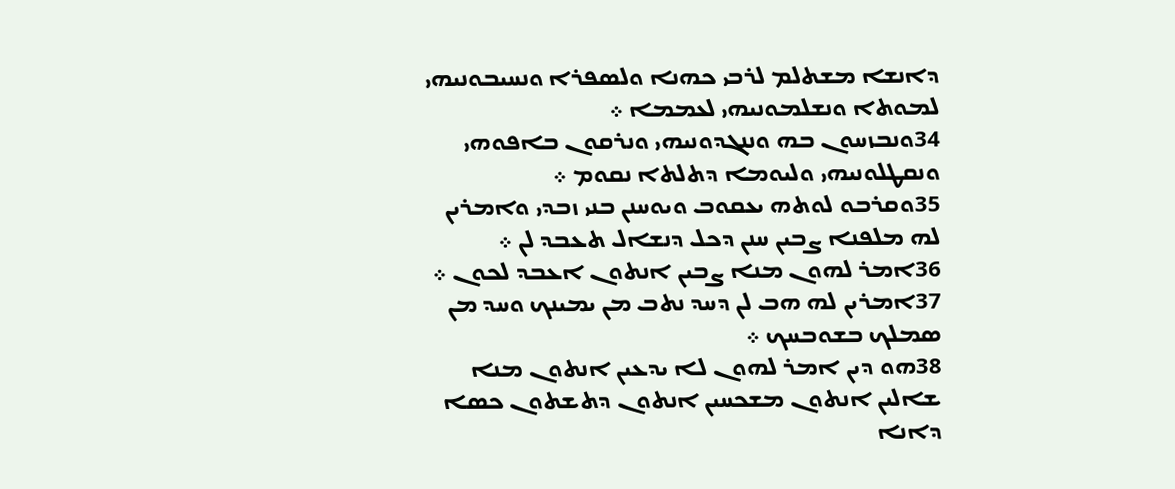ܕܐܢܫܐ ܡܫܬܠܡ ܠܪܒܝ ܟܗܢܐ ܘܠܤܦܪܐ ܘܢܚܝܒܘܢܝܗܝ ܠܡܘܬܐ ܘܢܫܠܡܘܢܝܗܝ ܠܥܡܡܐ ܀
34ܘܢܒܙܚܘܢ ܒܗ ܘܢܢܓܕܘܢܝܗܝ ܘܢܪܩܘܢ ܒܐܦܘܗܝ ܘܢܩܛܠܘܢܝܗܝ ܘܠܝܘܡܐ ܕܬܠܬܐ ܢܩܘܡ ܀
35ܘܩܪܒܘ ܠܘܬܗ ܝܥܩܘܒ ܘܝܘܚܢܢ ܒܢܝ ܙܒܕܝ ܘܐܡܪܝܢ ܠܗ ܡܠܦܢܐ ܨܒܝܢ ܚܢܢ ܕܟܠ ܕܢܫܐܠ ܬܥܒܕ ܠܢ ܀
36ܐܡܪ ܠܗܘܢ ܡܢܐ ܨܒܝܢ ܐܢܬܘܢ ܐܥܒܕ ܠܟܘܢ ܀
37ܐܡܪܝܢ ܠܗ ܗܒ ܠܢ ܕܚܕ ܢܬܒ ܡܢ ܝܡܝܢܟ ܘܚܕ ܡܢ ܤܡܠܟ ܒܫܘܒܚܟ ܀
38ܗܘ ܕܝܢ ܐܡܪ ܠܗܘܢ ܠܐ ܝܕܥܝܢ ܐܢܬܘܢ ܡܢܐ ܫܐܠܝܢ ܐܢܬܘܢ ܡܫܟܚܝܢ ܐܢܬܘܢ ܕܬܫܬܘܢ ܟܤܐ ܕܐܢܐ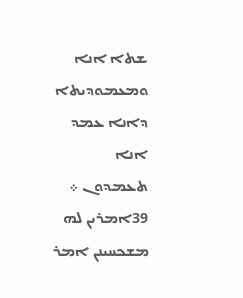ܫܬܐ ܐܢܐ ܘܡܥܡܘܕܝܬܐ ܕܐܢܐ ܥܡܕ ܐܢܐ ܬܥܡܕܘܢ ܀
39ܐܡܪܝܢ ܠܗ ܡܫܟܚܝܢܢ ܐܡܪ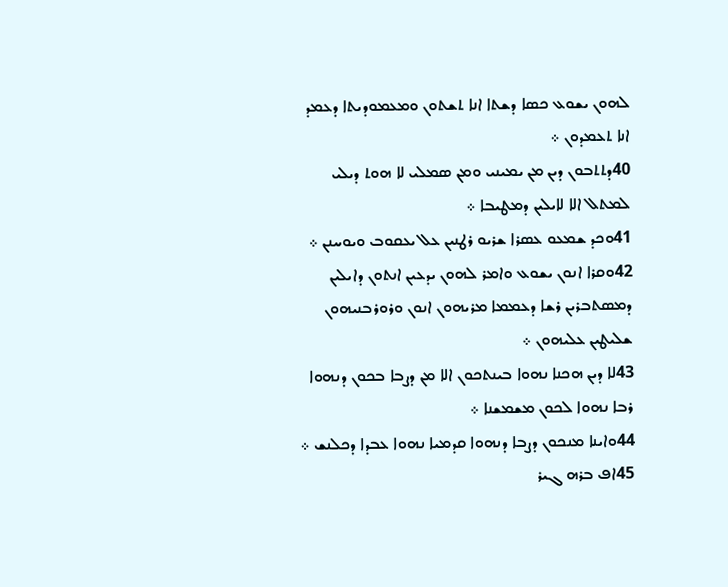ܠܗܘܢ ܝܫܘܥ ܟܤܐ ܕܫܬܐ ܐܢܐ ܬܫܬܘܢ ܘܡܥܡܘܕܝܬܐ ܕܥܡܕ ܐܢܐ ܬܥܡܕܘܢ ܀
40ܕܬܬܒܘܢ ܕܝܢ ܡܢ ܝܡܝܢܝ ܘܡܢ ܤܡܠܝ ܠܐ ܗܘܬ ܕܝܠܝ ܠܡܬܠ ܐܠܐ ܠܐܝܠܝܢ ܕܡܛܝܒܐ ܀
41ܘܟܕ ܫܡܥܘ ܥܤܪܐ ܫܪܝܘ ܪܛܢܝܢ ܥܠ ܝܥܩܘܒ ܘܝܘܚܢܢ ܀
42ܘܩܪܐ ܐܢܘܢ ܝܫܘܥ ܘܐܡܪ ܠܗܘܢ ܝܕܥܝܢ ܐܢܬܘܢ ܕܐܝܠܝܢ ܕܡܤܬܒܪܝܢ ܪܫܐ ܕܥܡܡܐ ܡܪܝܗܘܢ ܐܢܘܢ ܘܪܘܪܒܢܝܗܘܢ ܫܠܝܛܝܢ ܥܠܝܗܘܢ ܀
43ܠܐ ܕܝܢ ܗܟܢܐ ܢܗܘܐ ܒܝܢܬܟܘܢ ܐܠܐ ܡܢ ܕܨܒܐ ܒܟܘܢ ܕܢܗܘܐ ܪܒܐ ܢܗܘܐ ܠܟܘܢ ܡܫܡܫܢܐ ܀
44ܘܐܝܢܐ ܡܢܟܘܢ ܕܨܒܐ ܕܢܗܘܐ ܩܕܡܝܐ ܢܗܘܐ ܥܒܕܐ ܕܟܠܢܫ ܀
45ܐܦ ܒܪܗ ܓܝܪ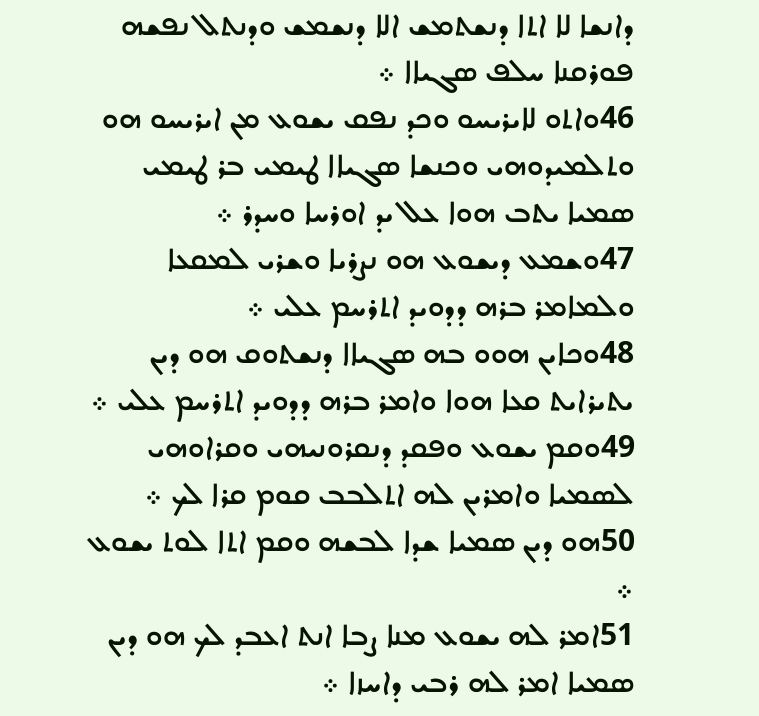ܕܐܢܫܐ ܠܐ ܐܬܐ ܕܢܫܬܡܫ ܐܠܐ ܕܢܫܡܫ ܘܕܢܬܠ ܢܦܫܗ ܦܘܪܩܢܐ ܚܠܦ ܤܓܝܐܐ ܀
46ܘܐܬܘ ܠܐܝܪܝܚܘ ܘܟܕ ܢܦܩ ܝܫܘܥ ܡܢ ܐܝܪܝܚܘ ܗܘ ܘܬܠܡܝܕܘܗܝ ܘܟܢܫܐ ܤܓܝܐܐ ܛܝܡܝ ܒܪ ܛܝܡܝ ܤܡܝܐ ܝܬܒ ܗܘܐ ܥܠ ܝܕ ܐܘܪܚܐ ܘܚܕܪ ܀
47ܘܫܡܥ ܕܝܫܘܥ ܗܘ ܢܨܪܝܐ ܘܫܪܝ ܠܡܩܥܐ ܘܠܡܐܡܪ ܒܪܗ ܕܕܘܝܕ ܐܬܪܚܡ ܥܠܝ ܀
48ܘܟܐܝܢ ܗܘܘ ܒܗ ܤܓܝܐܐ ܕܢܫܬܘܩ ܗܘ ܕܝܢ ܝܬܝܪܐܝܬ ܩܥܐ ܗܘܐ ܘܐܡܪ ܒܪܗ ܕܕܘܝܕ ܐܬܪܚܡ ܥܠܝ ܀
49ܘܩܡ ܝܫܘܥ ܘܦܩܕ ܕܢܩܪܘܢܝܗܝ ܘܩܪܐܘܗܝ ܠܤܡܝܐ ܘܐܡܪܝܢ ܠܗ ܐܬܠܒܒ ܩܘܡ ܩܪܐ ܠܟ ܀
50ܗܘ ܕܝܢ ܤܡܝܐ ܫܕܐ ܠܒܫܗ ܘܩܡ ܐܬܐ ܠܘܬ ܝܫܘܥ ܀
51ܐܡܪ ܠܗ ܝܫܘܥ ܡܢܐ ܨܒܐ ܐܢܬ ܐܥܒܕ ܠܟ ܗܘ ܕܝܢ ܤܡܝܐ ܐܡܪ ܠܗ ܪܒܝ ܕܐܚܙܐ ܀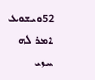52ܘܝܫܘܥ ܐܡܪ ܠܗ ܚܙܝ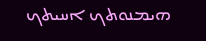ܗܝܡܢܘܬܟ ܐܚܝܬܟ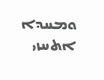ܘܡܚܕܐ ܐܬܚܙܝ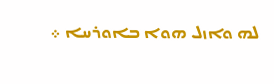ܠܗ ܘܐܙܠ ܗܘܐ ܒܐܘܪܚܐ ܀